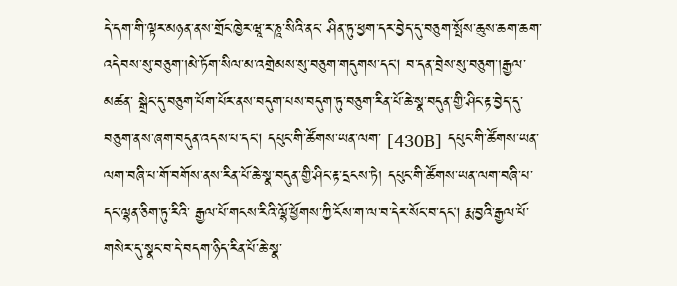དེ་དག་གི་ལྟར་མཉན་ནས་གྲོང་ཁྱེར་ཝཱ་ར་ཎཱ་སིའི་ནང་ ཤིན་ཏུ་ཕྱག་དར་བྱེད་དུ་བཅུག་སྤོས་ཆུས་ཆག་ཆག་འདེབས་སུ་བཅུག་།མེ་ཏོག་སིལ་མ་འགྲེམས་སུ་བཅུག་གདུགས་དང། བ་དན་བྲེས་སུ་བཅུག་།རྒྱལ་མཚན་ སྒྲེང་དུ་བཅུག་པོག་པོར་ནས་བདུག་པས་བདུག་ཏུ་བཅུག་རིན་པོ་ཆེ་སྣ་བདུན་གྱི་ཤིང་རྟ་བྱེད་དུ་བཅུག་ནས་ཞག་བདུན་འདས་པ་དང། དཔུང་གི་ཚོགས་ཡན་ལག་ [430B] དཔུང་གི་ཚོགས་ཡན་ལག་བཞི་པ་གོ་བགོས་ནས་རིན་པོ་ཆེ་སྣ་བདུན་གྱི་ཤིང་རྟ་དྲངས་ཏེ། དཔུང་གི་ཚོགས་ཡན་ལག་བཞི་པ་དང་ལྷན་ཅིག་ཏུ་རིའི་ རྒྱལ་པོ་གངས་རིའི་ལྷོ་ཕྱོགས་ཀྱི་ངོས་ག་ལ་བ་དེར་སོང་བ་དང། རྨ་བྱའི་རྒྱལ་པོ་གསེར་དུ་སྣང་བ་དེ་བདག་ཉིད་རིན་པོ་ཆེ་སྣ་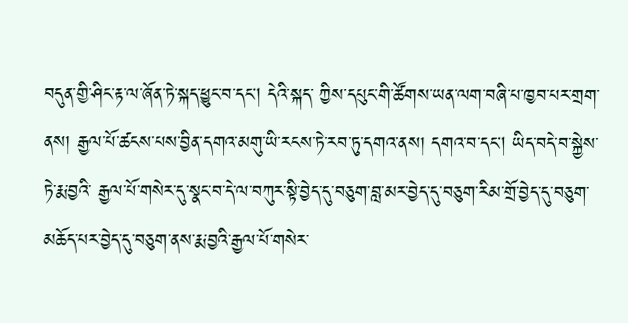བདུན་གྱི་ཤིང་རྟ་ལ་ཞོན་ཏེ་སྐད་ཕྱུང་བ་དང། དེའི་སྐད་ ཀྱིས་དཔུང་གི་ཚོགས་ཡན་ལག་བཞི་པ་ཁྱབ་པར་གྲག་ནས། རྒྱལ་པོ་ཚངས་པས་བྱིན་དགའ་མགུ་ཡི་རངས་ཏེ་རབ་ཏུ་དགའ་ནས། དགའ་བ་དང། ཡིད་བདེ་བ་སྐྱེས་ཏེ་རྨ་བྱའི་ རྒྱལ་པོ་གསེར་དུ་སྣང་བ་དེ་ལ་བཀུར་སྟི་བྱེད་དུ་བཅུག་བླ་མར་བྱེད་དུ་བཅུག་རིམ་གྲོ་བྱེད་དུ་བཅུག་མཆོད་པར་བྱེད་དུ་བཅུག་ནས་རྨ་བྱའི་རྒྱལ་པོ་གསེར་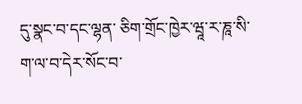དུ་སྣང་བ་དང་ལྷན་ ཅིག་གྲོང་ཁྱེར་ཝཱ་ར་ཎཱ་སི་ག་ལ་བ་དེར་སོང་བ་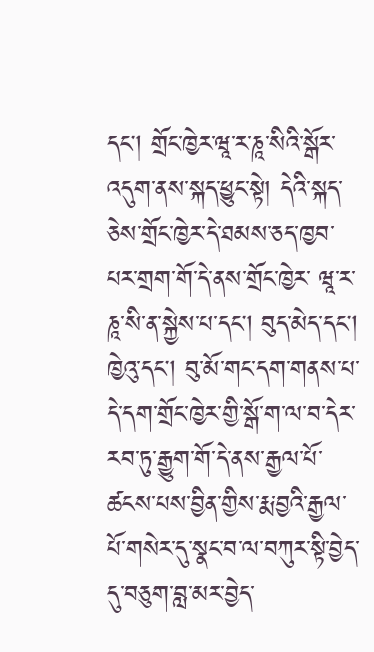དང། གྲོང་ཁྱེར་ཝཱ་ར་ཎཱ་སིའི་སྒོར་འདུག་ནས་སྐད་ཕྱུང་སྟེ། དེའི་སྐད་ཅེས་གྲོང་ཁྱེར་དེ་ཐམས་ཅད་ཁྱབ་པར་གྲག་གོ་དེ་ནས་གྲོང་ཁྱེར་ ཝཱ་ར་ཎཱ་སི་ན་སྐྱེས་པ་དང། བུད་མེད་དང། ཁྱེའུ་དང། བུ་མོ་གང་དག་གནས་པ་དེ་དག་གྲོང་ཁྱེར་གྱི་སྒོ་ག་ལ་བ་དེར་རབ་ཏུ་རྒྱུག་གོ་དེ་ནས་རྒྱལ་པོ་ཚངས་པས་བྱིན་གྱིས་རྨ་བྱའི་རྒྱལ་ པོ་གསེར་དུ་སྣང་བ་ལ་བཀུར་སྟི་བྱེད་དུ་བཅུག་བླ་མར་བྱེད་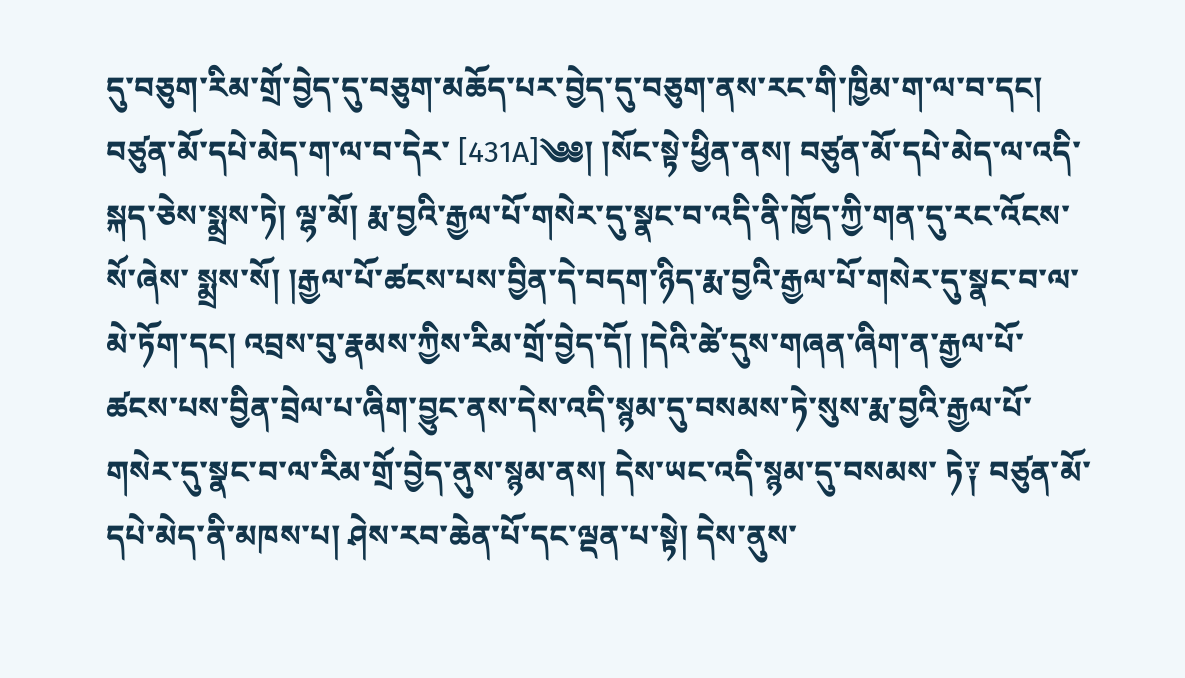དུ་བཅུག་རིམ་གྲོ་བྱེད་དུ་བཅུག་མཆོད་པར་བྱེད་དུ་བཅུག་ནས་རང་གི་ཁྱིམ་ག་ལ་བ་དང། བཙུན་མོ་དཔེ་མེད་ག་ལ་བ་དེར་ [431A]༄༅། །སོང་སྟེ་ཕྱིན་ནས། བཙུན་མོ་དཔེ་མེད་ལ་འདི་སྐད་ཅེས་སྨྲས་ཏེ། ལྷ་མོ། རྨ་བྱའི་རྒྱལ་པོ་གསེར་དུ་སྣང་བ་འདི་ནི་ཁྱོད་ཀྱི་གན་དུ་རང་འོངས་སོ་ཞེས་ སྨྲས་སོ། །རྒྱལ་པོ་ཚངས་པས་བྱིན་དེ་བདག་ཉིད་རྨ་བྱའི་རྒྱལ་པོ་གསེར་དུ་སྣང་བ་ལ་མེ་ཏོག་དང། འབྲས་བུ་རྣམས་ཀྱིས་རིམ་གྲོ་བྱེད་དོ། །དེའི་ཚེ་དུས་གཞན་ཞིག་ན་རྒྱལ་པོ་ ཚངས་པས་བྱིན་བྲེལ་པ་ཞིག་བྱུང་ནས་དེས་འདི་སྙམ་དུ་བསམས་ཏེ་སུས་རྨ་བྱའི་རྒྱལ་པོ་གསེར་དུ་སྣང་བ་ལ་རིམ་གྲོ་བྱེད་ནུས་སྙམ་ནས། དེས་ཡང་འདི་སྙམ་དུ་བསམས་ ཏེ༑ བཙུན་མོ་དཔེ་མེད་ནི་མཁས་པ། ཤེས་རབ་ཆེན་པོ་དང་ལྡན་པ་སྟེ། དེས་ནུས་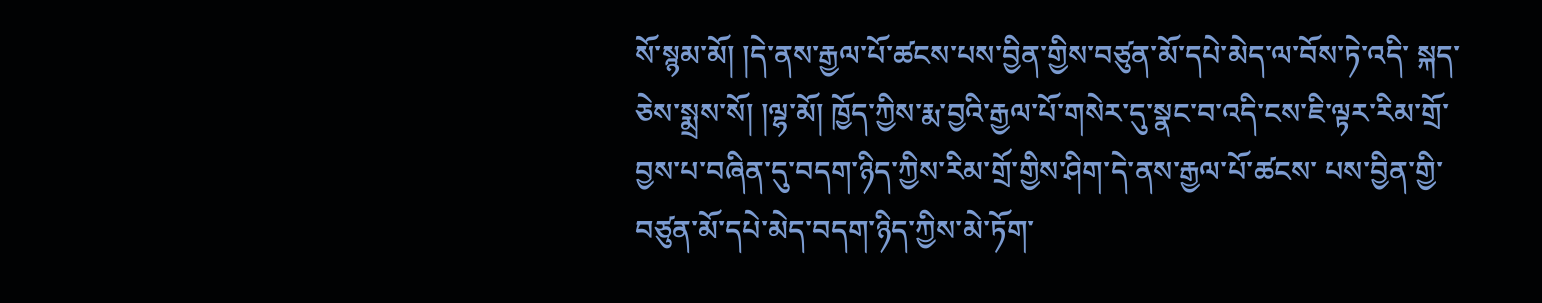སོ་སྙམ་མོ། །དེ་ནས་རྒྱལ་པོ་ཚངས་པས་བྱིན་གྱིས་བཙུན་མོ་དཔེ་མེད་ལ་བོས་ཏེ་འདི་ སྐད་ཅེས་སྨྲས་སོ། །ལྷ་མོ། ཁྱོད་ཀྱིས་རྨ་བྱའི་རྒྱལ་པོ་གསེར་དུ་སྣང་བ་འདི་ངས་ཇི་ལྟར་རིམ་གྲོ་བྱས་པ་བཞིན་དུ་བདག་ཉིད་ཀྱིས་རིམ་གྲོ་གྱིས་ཤིག་དེ་ནས་རྒྱལ་པོ་ཚངས་ པས་བྱིན་གྱི་བཙུན་མོ་དཔེ་མེད་བདག་ཉིད་ཀྱིས་མེ་ཏོག་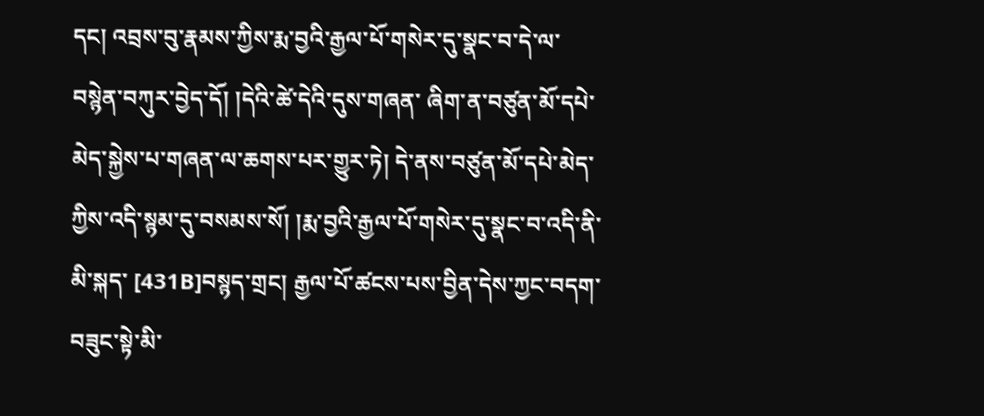དང། འབྲས་བུ་རྣམས་ཀྱིས་རྨ་བྱའི་རྒྱལ་པོ་གསེར་དུ་སྣང་བ་དེ་ལ་བསྙེན་བཀུར་བྱེད་དོ། །དེའི་ཚེ་དེའི་དུས་གཞན་ ཞིག་ན་བཙུན་མོ་དཔེ་མེད་སྐྱེས་པ་གཞན་ལ་ཆགས་པར་གྱུར་ཏེ། དེ་ནས་བཙུན་མོ་དཔེ་མེད་ཀྱིས་འདི་སྙམ་དུ་བསམས་སོ། །རྨ་བྱའི་རྒྱལ་པོ་གསེར་དུ་སྣང་བ་འདི་ནི་མི་སྐད་ [431B]བསྙད་གྲང། རྒྱལ་པོ་ཚངས་པས་བྱིན་དེས་ཀྱང་བདག་བཟུང་སྟེ་མི་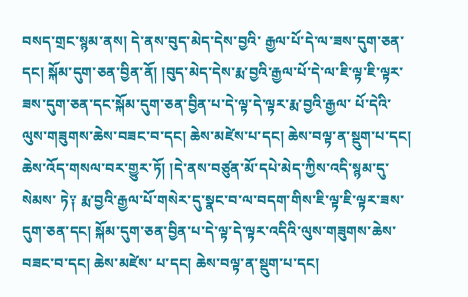བསད་གྲང་སྙམ་ནས། དེ་ནས་བུད་མེད་དེས་བྱའི་ རྒྱལ་པོ་དེ་ལ་ཟས་དུག་ཅན་དང། སྐོམ་དུག་ཅན་བྱིན་ནོ། །བུད་མེད་དེས་རྨ་བྱའི་རྒྱལ་པོ་དེ་ལ་ཇི་ལྟ་ཇི་ལྟར་ཟས་དུག་ཅན་དང་སྐོམ་དུག་ཅན་བྱིན་པ་དེ་ལྟ་དེ་ལྟར་རྨ་བྱའི་རྒྱལ་ པོ་དེའི་ལུས་གཟུགས་ཆེས་བཟང་བ་དང། ཆེས་མཛེས་པ་དང། ཆེས་བལྟ་ན་སྡུག་པ་དང། ཆེས་འོད་གསལ་བར་གྱུར་ཏོ། །དེ་ནས་བཙུན་མོ་དཔེ་མེད་ཀྱིས་འདི་སྙམ་དུ་སེམས་ ཏེ༑ རྨ་བྱའི་རྒྱལ་པོ་གསེར་དུ་སྣང་བ་ལ་བདག་གིས་ཇི་ལྟ་ཇི་ལྟར་ཟས་དུག་ཅན་དང། སྐོམ་དུག་ཅན་བྱིན་པ་དེ་ལྟ་དེ་ལྟར་འདིའི་ལུས་གཟུགས་ཆེས་བཟང་བ་དང། ཆེས་མཛེས་ པ་དང། ཆེས་བལྟ་ན་སྡུག་པ་དང།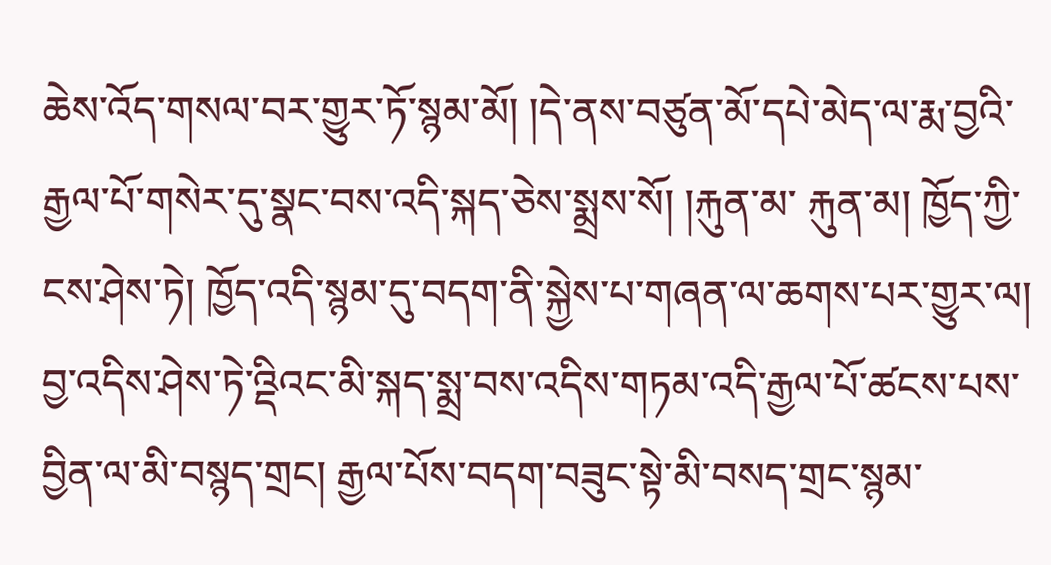ཆེས་འོད་གསལ་བར་གྱུར་ཏོ་སྙམ་མོ། །དེ་ནས་བཙུན་མོ་དཔེ་མེད་ལ་རྨ་བྱའི་རྒྱལ་པོ་གསེར་དུ་སྣང་བས་འདི་སྐད་ཅེས་སྨྲས་སོ། །རྐུན་མ་ རྐུན་མ། ཁྱོད་ཀྱི་ངས་ཤེས་ཏེ། ཁྱོད་འདི་སྙམ་དུ་བདག་ནི་སྐྱེས་པ་གཞན་ལ་ཆགས་པར་གྱུར་ལ། བྱ་འདིས་ཤེས་ཏེ་འྡིའང་མི་སྐད་སྨྲ་བས་འདིས་གཏམ་འདི་རྒྱལ་པོ་ཚངས་པས་ བྱིན་ལ་མི་བསྙད་གྲང། རྒྱལ་པོས་བདག་བཟུང་སྟེ་མི་བསད་གྲང་སྙམ་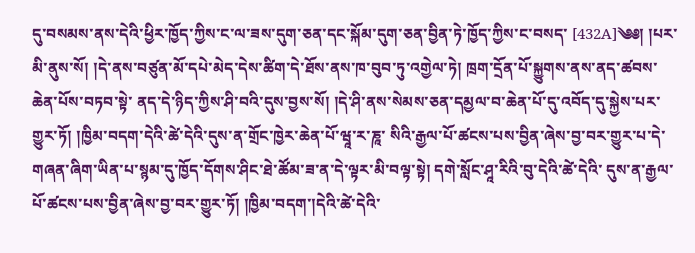དུ་བསམས་ནས་དེའི་ཕྱིར་ཁྱོད་ཀྱིས་ང་ལ་ཟས་དུག་ཅན་དང་སྐོམ་དུག་ཅན་བྱིན་ཏེ་ཁྱོད་ཀྱིས་ང་བསད་ [432A]༄༅། །པར་མི་ནུས་སོ། །དེ་ནས་བཙུན་མོ་དཔེ་མེད་དེས་ཚིག་དེ་ཐོས་ནས་ཁ་བུབ་ཏུ་འགྱེལ་ཏེ། ཁྲག་དྲོན་པོ་སྐྱུགས་ནས་ནད་ཚབས་ཆེན་པོས་བཏབ་སྟེ་ ནད་དེ་ཉིད་ཀྱིས་ཤི་བའི་དུས་བྱས་སོ། །དེ་ཤི་ནས་སེམས་ཅན་དམྱལ་བ་ཆེན་པོ་དུ་འབོད་དུ་སྐྱེས་པར་གྱུར་ཏོ། །ཁྱིམ་བདག་དེའི་ཚེ་དེའི་དུས་ན་གྲོང་ཁྱེར་ཆེན་པོ་ཝཱ་ར་ཎཱ་ སིའི་རྒྱལ་པོ་ཚངས་པས་བྱིན་ཞེས་བྱ་བར་གྱུར་པ་དེ་གཞན་ཞིག་ཡིན་པ་སྙམ་དུ་ཁྱོད་དོགས་ཤིང་ཐེ་ཚོམ་ཟ་ན་དེ་ལྟར་མི་བལྟ་སྟེ། དགེ་སློང་ཤཱ་རིའི་བུ་དེའི་ཚེ་དེའི་ དུས་ན་རྒྱལ་པོ་ཚངས་པས་བྱིན་ཞེས་བྱ་བར་གྱུར་ཏོ། །ཁྱིམ་བདག་།དེའི་ཚེ་དེའི་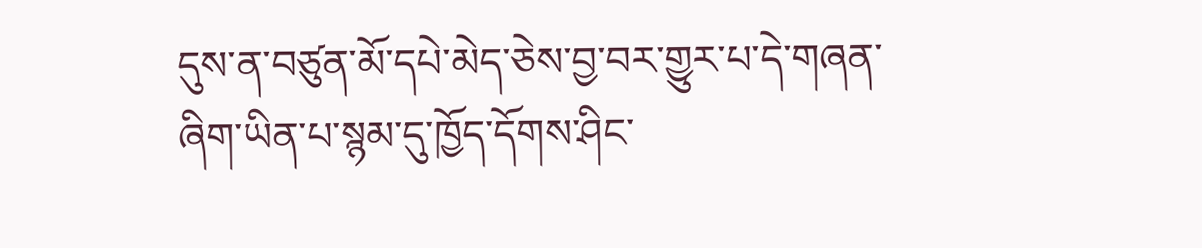དུས་ན་བཙུན་མོ་དཔེ་མེད་ཅེས་བྱ་བར་གྱུར་པ་དེ་གཞན་ཞིག་ཡིན་པ་སྙམ་དུ་ཁྱོད་དོགས་ཤིང་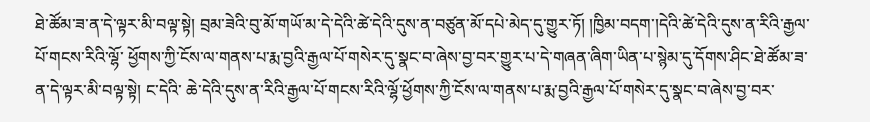ཐེ་ཚོམ་ཟ་ན་དེ་ལྟར་མི་བལྟ་སྟེ། བྲམ་ཟེའི་བུ་མོ་གཡོ་མ་དེ་དེའི་ཚེ་དེའི་དུས་ན་བཙུན་མོ་དཔེ་མེད་དུ་གྱུར་ཏོ། །ཁྱིམ་བདག་།དེའི་ཚེ་དེའི་དུས་ན་རིའི་རྒྱལ་པོ་གངས་རིའི་ལྷོ་ ཕྱོགས་ཀྱི་ངོས་ལ་གནས་པ་རྨ་བྱའི་རྒྱལ་པོ་གསེར་དུ་སྣང་བ་ཞེས་བྱ་བར་གྱུར་པ་དེ་གཞན་ཞིག་ཡིན་པ་སྙེམ་དུ་དོགས་ཤིང་ཐེ་ཚོམ་ཟ་ན་དེ་ལྟར་མི་བལྟ་སྟེ། ང་དེའི་ ཆེ་དེའི་དུས་ན་རིའི་རྒྱལ་པོ་གངས་རིའི་ལྷོ་ཕྱོགས་ཀྱི་ངོས་ལ་གནས་པ་རྨ་བྱའི་རྒྱལ་པོ་གསེར་དུ་སྣང་བ་ཞེས་བྱ་བར་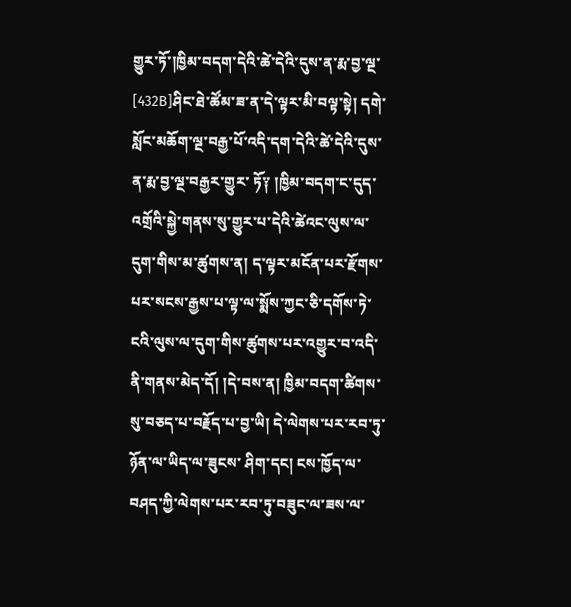གྱུར་ཏོ་།ཁྱིམ་བདག་དེའི་ཚེ་དེའི་དུས་ན་རྨ་བྱ་ལྔ་ [432B]ཤིང་ཐེ་ཚོམ་ཟ་ན་དེ་ལྟར་མི་བལྟ་སྟེ། དགེ་སློང་མཆོག་ལྔ་བརྒྱ་པོ་འདི་དག་དེའི་ཚེ་དེའི་དུས་ན་རྨ་བྱ་ལྔ་བརྒྱར་གྱུར་ ཏོ༑ །ཁྱིམ་བདག་ང་དུད་འགྲོའི་སྐྱེ་གནས་སུ་གྱུར་པ་དེའི་ཚེའང་ལུས་ལ་དུག་གིས་མ་ཚུགས་ན། ད་ལྟར་མངོན་པར་རྫོགས་པར་སངས་རྒྱས་པ་ལྟ་ལ་སྨོས་ཀྱང་ཅི་དགོས་ཏེ་ ངའི་ལུས་ལ་དུག་གིས་ཚུགས་པར་འགྱུར་བ་འདི་ནི་གནས་མེད་དོ། །དེ་བས་ན། ཁྱིམ་བདག་ཚིགས་སུ་བཅད་པ་བརྗོད་པ་བྱ་ཡི། དེ་ལེགས་པར་རབ་ཏུ་ཉོན་ལ་ཡིད་ལ་ཟུངས་ ཤིག་དང། ངས་ཁྱོད་ལ་བཤད་ཀྱི་ལེགས་པར་རབ་ཏུ་བཟུང་ལ་ཟས་ལ་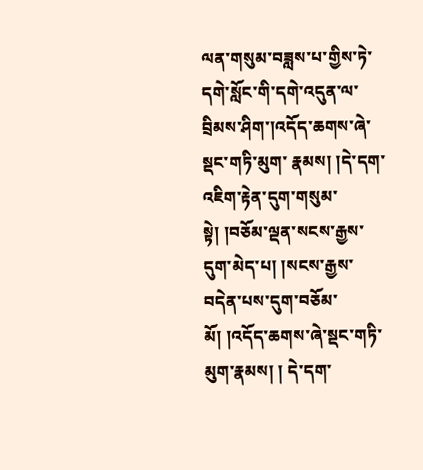ལན་གསུམ་བཟླས་པ་གྱིས་ཏེ་དགེ་སློང་གི་དགེ་འདུན་ལ་བྲིམས་ཤིག་།འདོད་ཆགས་ཞེ་སྡང་གཏི་མུག་ རྣམས། །དེ་དག་འཇིག་རྟེན་དུག་གསུམ་སྟེ། །བཅོམ་ལྡན་སངས་རྒྱས་དུག་མེད་པ། །སངས་རྒྱས་བདེན་པས་དུག་བཅོམ་མོ། །འདོད་ཆགས་ཞེ་སྡང་གཏི་མུག་རྣམས། ། དེ་དག་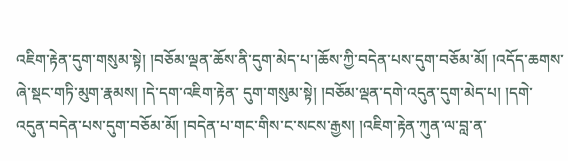འཇིག་རྟེན་དུག་གསུམ་སྟེ། །བཅོམ་ལྡན་ཆོས་ནི་དུག་མེད་པ་།ཆོས་ཀྱི་བདེན་པས་དུག་བཅོམ་མོ། །འདོད་ཆགས་ཞེ་སྡང་གཏི་མུག་རྣམས། །དེ་དག་འཇིག་རྟེན་ དུག་གསུམ་སྟེ། །བཅོམ་ལྡན་དགེ་འདུན་དུག་མེད་པ། །དགེ་འདུན་བདེན་པས་དུག་བཅོམ་མོ། །བདེན་པ་གང་གིས་ང་སངས་རྒྱས། །འཇིག་རྟེན་ཀུན་ལ་བླ་ན་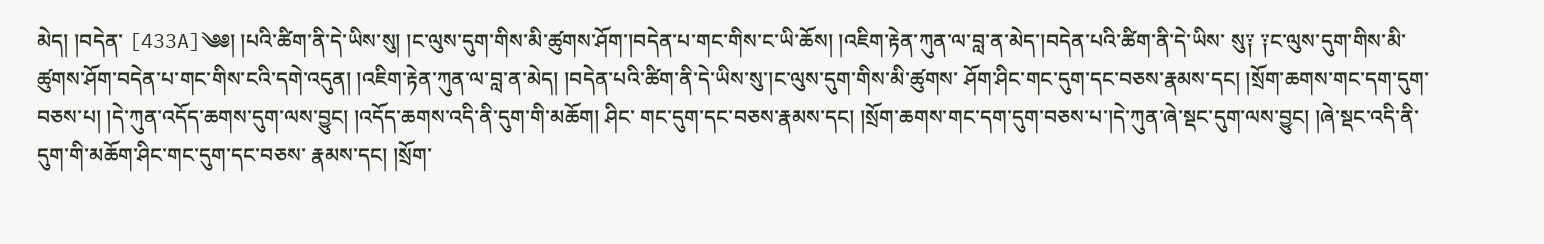མེད། །བདེན་ [433A]༄༅། །པའི་ཚིག་ནི་དེ་ཡིས་སུ། །ང་ལུས་དུག་གིས་མི་ཚུགས་ཤོག་།བདེན་པ་གང་གིས་ང་ཡི་ཆོས། །འཇིག་རྟེན་ཀུན་ལ་བླ་ན་མེད་།བདེན་པའི་ཚིག་ནི་དེ་ཡིས་ སུ༑ ༑ང་ལུས་དུག་གིས་མི་ཚུགས་ཤོག་བདེན་པ་གང་གིས་ངའི་དགེ་འདུན། །འཇིག་རྟེན་ཀུན་ལ་བླ་ན་མེད། །བདེན་པའི་ཚིག་ནི་དེ་ཡིས་སུ་།ང་ལུས་དུག་གིས་མི་ཚུགས་ ཤོག་ཤིང་གང་དུག་དང་བཅས་རྣམས་དང། །སྲོག་ཆགས་གང་དག་དུག་བཅས་པ། །དེ་ཀུན་འདོད་ཆགས་དུག་ལས་བྱུང། །འདོད་ཆགས་འདི་ནི་དུག་གི་མཆོག། ཤིང་ གང་དུག་དང་བཅས་རྣམས་དང། །སྲོག་ཆགས་གང་དག་དུག་བཅས་པ་།དེ་ཀུན་ཞེ་སྡང་དུག་ལས་བྱུང། །ཞེ་སྡང་འདི་ནི་དུག་གི་མཆོག་ཤིང་གང་དུག་དང་བཅས་ རྣམས་དང། །སྲོག་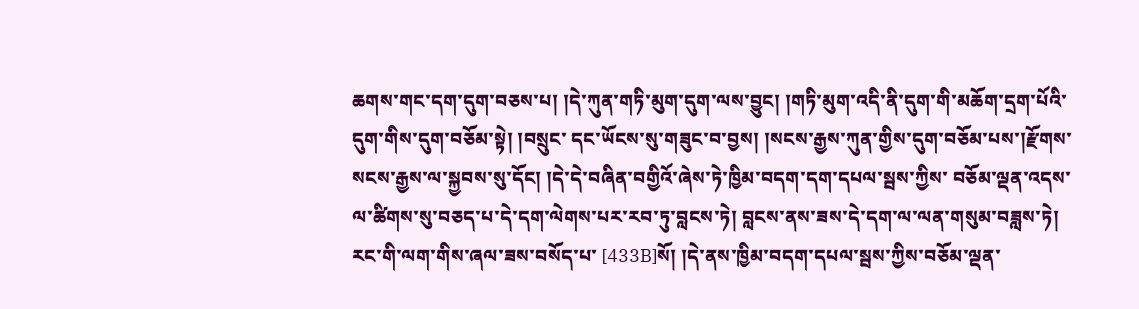ཆགས་གང་དག་དུག་བཅས་པ། །དེ་ཀུན་གཏི་མུག་དུག་ལས་བྱུང། །གཏི་མུག་འདི་ནི་དུག་གི་མཆོག་དྲག་པོའི་དུག་གིས་དུག་བཅོམ་སྟེ། །བསྲུང་ དང་ཡོངས་སུ་གཟུང་བ་བྱས། །སངས་རྒྱས་ཀུན་གྱིས་དུག་བཅོམ་པས་།རྫོགས་སངས་རྒྱས་ལ་སྐྱབས་སུ་དོང། །དེ་དེ་བཞིན་བགྱིའོ་ཞེས་ཏེ་ཁྱིམ་བདག་དག་དཔལ་སྦས་ཀྱིས་ བཅོམ་ལྡན་འདས་ལ་ཚིགས་སུ་བཅད་པ་དེ་དག་ལེགས་པར་རབ་ཏུ་བླངས་ཏེ། བླངས་ནས་ཟས་དེ་དག་ལ་ལན་གསུམ་བཟླས་ཏེ། རང་གི་ལག་གིས་ཞལ་ཟས་བསོད་པ་ [433B]སོ། །དེ་ནས་ཁྱིམ་བདག་དཔལ་སྦས་ཀྱིས་བཅོམ་ལྡན་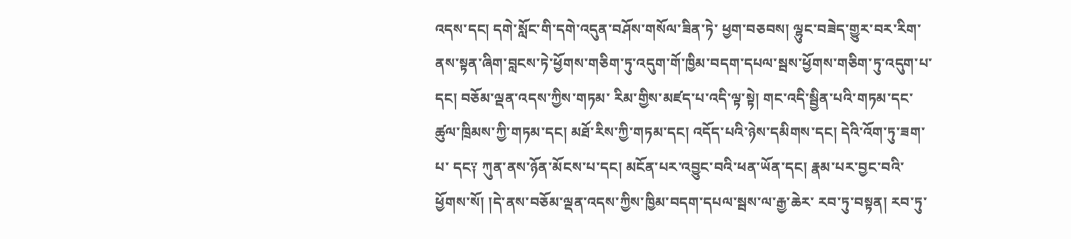འདས་དང། དགེ་སློང་གི་དགེ་འདུན་བཤོས་གསོལ་ཟིན་ཏེ་ ཕྱག་བཅབས། ལྷུང་བཟེད་གྱུར་བར་རིག་ནས་སྟན་ཞིག་བླངས་ཏེ་ཕྱོགས་གཅིག་ཏུ་འདུག་གོ་ཁྱིམ་བདག་དཔལ་སྦས་ཕྱོགས་གཅིག་ཏུ་འདུག་པ་དང། བཅོམ་ལྡན་འདས་ཀྱིས་གཏམ་ རིམ་གྱིས་མཛད་པ་འདི་ལྟ་སྟེ། གང་འདི་སྦྱིན་པའི་གཏམ་དང་ཚུལ་ཁྲིམས་ཀྱི་གཏམ་དང། མཐོ་རིས་ཀྱི་གཏམ་དང། འདོད་པའི་ཉེས་དམིགས་དང། དེའི་འོག་ཏུ་ཟག་པ་ དང༑ ཀུན་ནས་ཉོན་མོངས་པ་དང། མངོན་པར་འབྱུང་བའི་ཕན་ཡོན་དང། རྣམ་པར་བྱང་བའི་ཕྱོགས་སོ། །དེ་ནས་བཅོམ་ལྡན་འདས་ཀྱིས་ཁྱིམ་བདག་དཔལ་སྦས་ལ་རྒྱ་ཆེར་ རབ་ཏུ་བསྟན། རབ་ཏུ་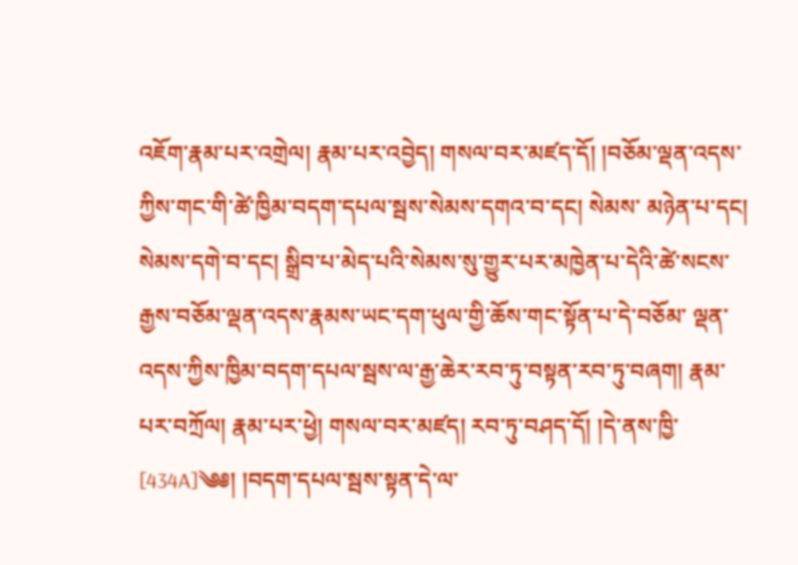འཇོག་རྣམ་པར་འགྲེལ། རྣམ་པར་འབྱེད། གསལ་བར་མཛད་དོ། །བཅོམ་ལྡན་འདས་ཀྱིས་གང་གི་ཚེ་ཁྱིམ་བདག་དཔལ་སྦས་སེམས་དགའ་བ་དང། སེམས་ མཉེན་པ་དང། སེམས་དགེ་བ་དང། སྒྲིབ་པ་མེད་པའི་སེམས་སུ་གྱུར་པར་མཁྱེན་པ་དེའི་ཚེ་སངས་རྒྱས་བཅོམ་ལྡན་འདས་རྣམས་ཡང་དག་ཕུལ་གྱི་ཆོས་གང་སྟོན་པ་དེ་བཅོམ་ ལྡན་འདས་ཀྱིས་ཁྱིམ་བདག་དཔལ་སྦས་ལ་རྒྱ་ཆེར་རབ་ཏུ་བསྟན་རབ་ཏུ་བཞག། རྣམ་པར་བཀྲོལ། རྣམ་པར་ཕྱེ། གསལ་བར་མཛད། རབ་ཏུ་བཤད་དོ། །དེ་ནས་ཁྱི་ [434A]༄༅། །བདག་དཔལ་སྦས་སྟན་དེ་ལ་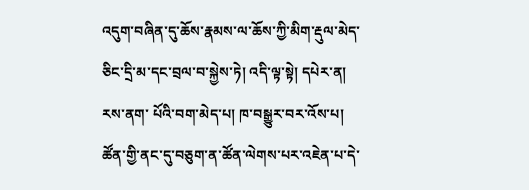འདུག་བཞིན་དུ་ཆོས་རྣམས་ལ་ཆོས་ཀྱི་མིག་རྡུལ་མེད་ཅིང་དྲི་མ་དང་བྲལ་བ་སྐྱེས་ཏེ། འདི་ལྟ་སྟེ། དཔེར་ན། རས་ནག་ པོའི་བག་མེད་པ། ཁ་བསྒྱུར་བར་འོས་པ། ཚོན་གྱི་ནང་དུ་བཅུག་ན་ཚོན་ལེགས་པར་འཇེན་པ་དེ་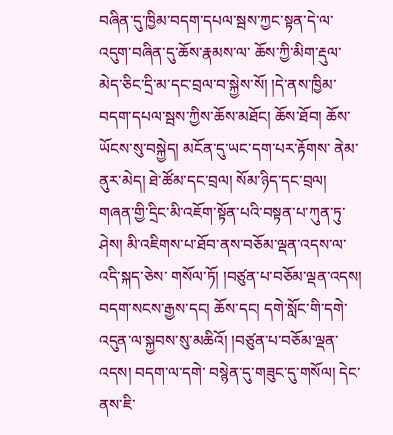བཞིན་དུ་ཁྱིམ་བདག་དཔལ་སྦས་ཀྱང་སྟན་དེ་ལ་འདུག་བཞིན་དུ་ཆོས་རྣམས་ལ་ ཆོས་ཀྱི་མིག་རྡུལ་མེད་ཅིང་དྲི་མ་དང་བྲལ་བ་སྐྱེས་སོ། །དེ་ནས་ཁྱིམ་བདག་དཔལ་སྦས་ཀྱིས་ཆོས་མཐོང། ཆོས་ཐོབ། ཆོས་ཡོངས་སུ་བསྐྱེད། མངོན་དུ་ཡང་དག་པར་རྟོགས་ ནེམ་ནུར་མེད། ཐེ་ཚོམ་དང་བྲལ། སོམ་ཉིད་དང་བྲལ། གཞན་གྱི་དྲིང་མི་འཇོག་སྟོན་པའི་བསྟན་པ་ཀུན་ཏུ་ཤེས། མི་འཇིགས་པ་ཐོབ་ནས་བཅོམ་ལྡན་འདས་ལ་འདི་སྐད་ཅེས་ གསོལ་ཏོ། །བཙུན་པ་བཅོམ་ལྡན་འདས། བདག་སངས་རྒྱས་དང། ཆོས་དང། དགེ་སློང་གི་དགེ་འདུན་ལ་སྐྱབས་སུ་མཆིའོ། །བཙུན་པ་བཅོམ་ལྡན་འདས། བདག་ལ་དགེ་ བསྙེན་དུ་གཟུང་དུ་གསོལ། དེང་ནས་ཇི་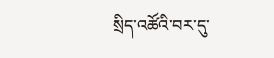སྲིད་འཚོའི་བར་དུ་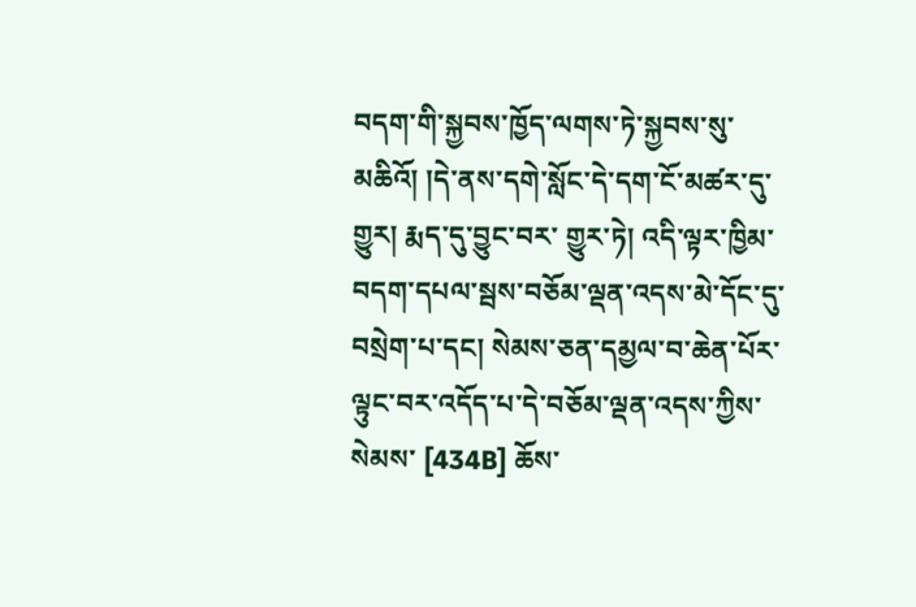བདག་གི་སྐྱབས་ཁྱོད་ལགས་ཏེ་སྐྱབས་སུ་མཆིའོ། །དེ་ནས་དགེ་སློང་དེ་དག་ངོ་མཚར་དུ་གྱུར། རྨད་དུ་བྱུང་བར་ གྱུར་ཏེ། འདི་ལྟར་ཁྱིམ་བདག་དཔལ་སྦས་བཅོམ་ལྡན་འདས་མེ་དོང་དུ་བསྲེག་པ་དང། སེམས་ཅན་དམྱལ་བ་ཆེན་པོར་ལྟུང་བར་འདོད་པ་དེ་བཅོམ་ལྡན་འདས་ཀྱིས་སེམས་ [434B] ཆོས་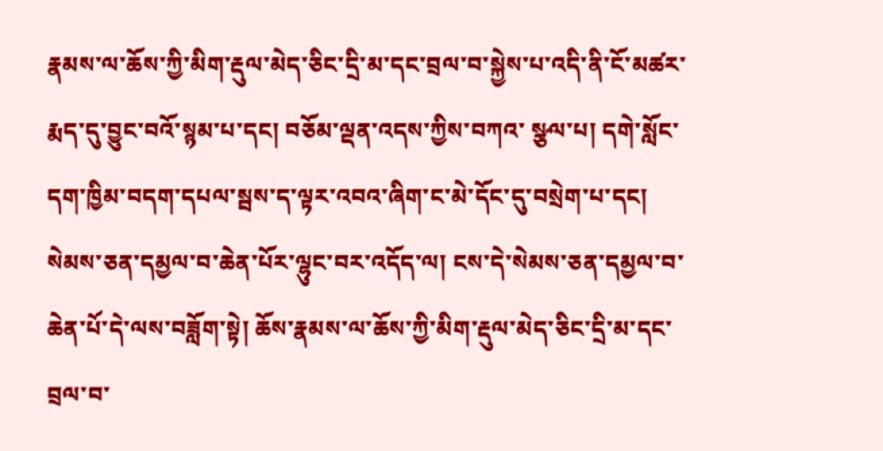རྣམས་ལ་ཆོས་ཀྱི་མིག་རྡུལ་མེད་ཅིང་དྲི་མ་དང་བྲལ་བ་སྐྱེས་པ་འདི་ནི་ངོ་མཚར་རྨད་དུ་བྱུང་བའོ་སྙམ་པ་དང། བཅོམ་ལྡན་འདས་ཀྱིས་བཀའ་ སྩལ་པ། དགེ་སློང་དག་ཁྱིམ་བདག་དཔལ་སྦས་ད་ལྟར་འབའ་ཞིག་ང་མེ་དོང་དུ་བསྲེག་པ་དང། སེམས་ཅན་དམྱལ་བ་ཆེན་པོར་ལྷུང་བར་འདོད་ལ། ངས་དེ་སེམས་ཅན་དམྱལ་བ་ ཆེན་པོ་དེ་ལས་བཟློག་སྟེ། ཆོས་རྣམས་ལ་ཆོས་ཀྱི་མིག་རྡུལ་མེད་ཅིང་དྲི་མ་དང་བྲལ་བ་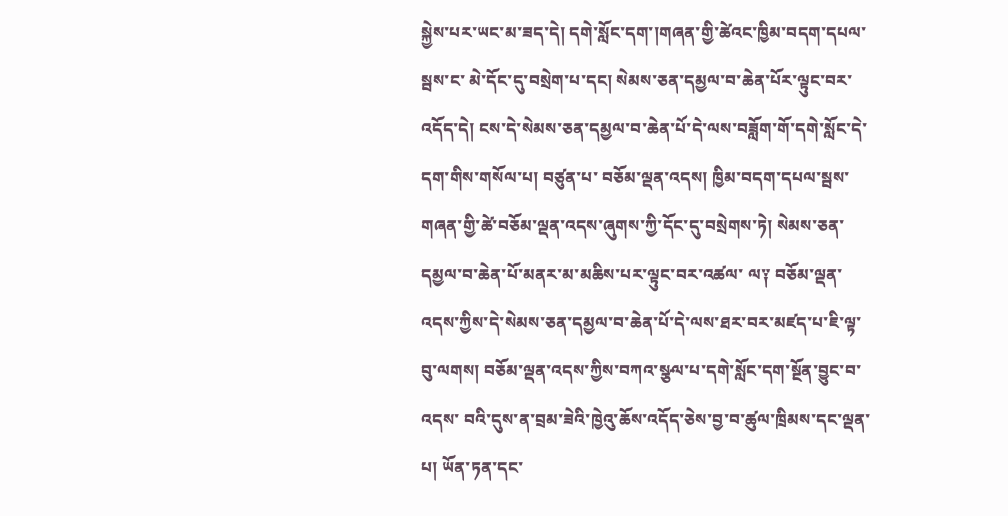སྐྱེས་པར་ཡང་མ་ཟད་དེ། དགེ་སློང་དག་།གཞན་གྱི་ཚེའང་ཁྱིམ་བདག་དཔལ་སྦས་ང་ མེ་དོང་དུ་བསྲེག་པ་དང། སེམས་ཅན་དམྱལ་བ་ཆེན་པོར་ལྟུང་བར་འདོད་དེ། ངས་དེ་སེམས་ཅན་དམྱལ་བ་ཆེན་པོ་དེ་ལས་བཟློག་གོ་དགེ་སློང་དེ་དག་གིས་གསོལ་པ། བཙུན་པ་ བཅོམ་ལྡན་འདས། ཁྱིམ་བདག་དཔལ་སྦས་གཞན་གྱི་ཚེ་བཅོམ་ལྡན་འདས་ཞུགས་ཀྱི་དོང་དུ་བསྲེགས་ཏེ། སེམས་ཅན་དམྱལ་བ་ཆེན་པོ་མནར་མ་མཆིས་པར་ལྟུང་བར་འཚལ་ ལ༑ བཅོམ་ལྡན་འདས་ཀྱིས་དེ་སེམས་ཅན་དམྱལ་བ་ཆེན་པོ་དེ་ལས་ཐར་བར་མཛད་པ་ཇི་ལྟ་བུ་ལགས། བཅོམ་ལྡན་འདས་ཀྱིས་བཀའ་སྩལ་པ་དགེ་སློང་དག་སྔོན་བྱུང་བ་འདས་ བའི་དུས་ན་བྲམ་ཟེའི་ཁྱེའུ་ཆོས་འདོད་ཅེས་བྱ་བ་ཚུལ་ཁྲིམས་དང་ལྡན་པ། ཡོན་ཏན་དང་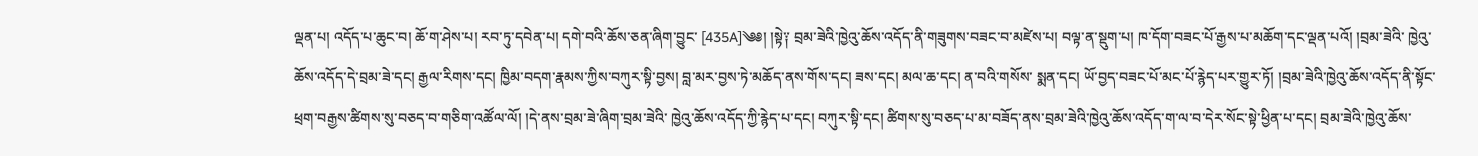ལྡན་པ། འདོད་པ་ཆུང་བ། ཆོ་ག་ཤེས་པ། རབ་ཏུ་དབེན་པ། དགེ་བའི་ཆོས་ཅན་ཞིག་བྱུང་ [435A]༄༅། །སྟེ༑ བྲམ་ཟེའི་ཁྱེའུ་ཆོས་འདོད་ནི་གཟུགས་བཟང་བ་མཛེས་པ། བལྟ་ན་སྡུག་པ། ཁ་དོག་བཟང་པོ་རྒྱས་པ་མཆོག་དང་ལྡན་པའོ། །བྲམ་ཟེའི་ ཁྱེའུ་ཆོས་འདོད་དེ་བྲམ་ཟེ་དང། རྒྱལ་རིགས་དང། ཁྱིམ་བདག་རྣམས་ཀྱིས་བཀུར་སྟི་བྱས། བླ་མར་བྱས་ཏེ་མཆོད་ནས་གོས་དང། ཟས་དང། མལ་ཆ་དང། ན་བའི་གསོས་ སྨན་དང། ཡོ་བྱད་བཟང་པོ་མང་པོ་རྙེད་པར་གྱུར་ཏོ། །བྲམ་ཟེའི་ཁྱེའུ་ཆོས་འདོད་ནི་སྟོང་ཕྲག་བརྒྱས་ཚིགས་སུ་བཅད་བ་གཅིག་འཚོལ་ལོ། །དེ་ནས་བྲམ་ཟེ་ཞིག་བྲམ་ཟེའི་ ཁྱེའུ་ཆོས་འདོད་ཀྱི་རྙེད་པ་དང། བཀུར་སྟི་དང། ཚིགས་སུ་བཅད་པ་མ་བཟོད་ནས་བྲམ་ཟེའི་ཁྱེའུ་ཆོས་འདོད་ག་ལ་བ་དེར་སོང་སྟེ་ཕྱིན་པ་དང། བྲམ་ཟེའི་ཁྱེའུ་ཆོས་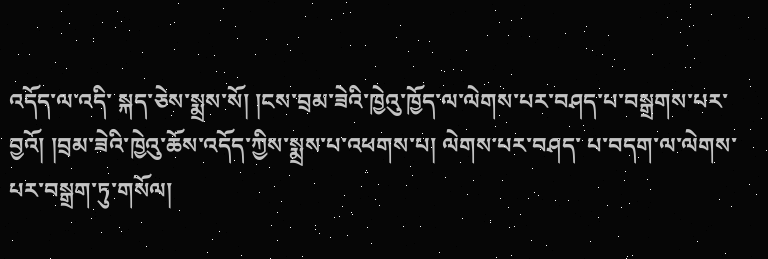འདོད་ལ་འདི་ སྐད་ཅེས་སྨྲས་སོ། །ངས་བྲམ་ཟེའི་ཁྱེའུ་ཁྱོད་ལ་ལེགས་པར་བཤད་པ་བསྒྲགས་པར་བྱའོ། །བྲམ་ཟེའི་ཁྱེའུ་ཆོས་འདོད་ཀྱིས་སྨྲས་པ་འཕགས་པ། ལེགས་པར་བཤད་ པ་བདག་ལ་ལེགས་པར་བསྒྲག་ཏུ་གསོལ།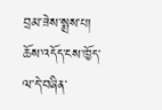བྲམ་ཟེས་སྨྲས་པ། ཆོས་འདོད་ངས་ཁྱོད་ལ་དེ་བཞིན་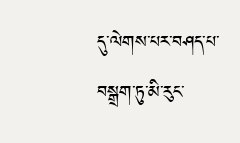དུ་ལེགས་པར་བཤད་པ་བསྒྲག་ཏུ་མི་རུང་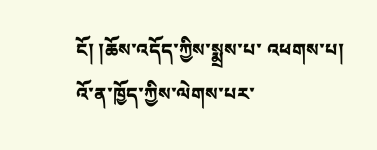ངོ། །ཆོས་འདོད་ཀྱིས་སྨྲས་པ་ འཕགས་པ། འོ་ན་ཁྱོད་ཀྱིས་ལེགས་པར་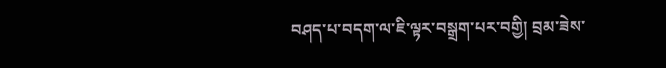བཤད་པ་བདག་ལ་ཇི་ལྟར་བསྒྲག་པར་བགྱི། བྲམ་ཟེས་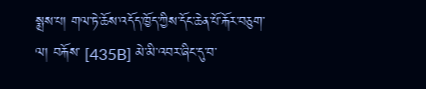སྨྲས་པ། གལ་ཏེ་ཆོས་འདོད་ཁྱོད་ཀྱིས་དོང་ཆེན་པོ་རྐོར་བཅུག་ལ། བརྐོས་ [435B] མེ་མི་འབར་ཞིང་དུ་བ་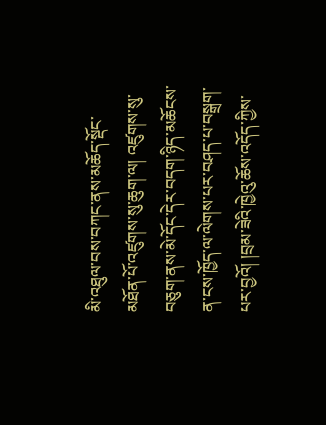མི་འཐུལ་བས་བཀང་ནས་མཆོད་སྡོང་མཐོན་པོ་འཛུགས་སུ་ཆུག་ལ། འཛུགས་སུ་བཅུག་ནས་མེ་དོང་དེར་བདག་ཉིད་མཆོངས་ ན་ངས་ཁྱོད་ལ་ལེགས་པར་བཤད་པ་བསྒྲག་པར་བྱའོ། །བྲམ་ཟེའི་ཁྱེའུ་ཆོས་འདོད་ཀྱིས་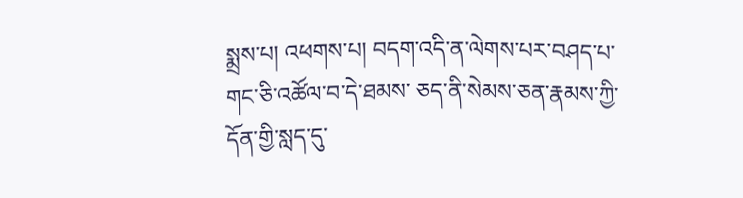སྨྲས་པ། འཕགས་པ། བདག་འདི་ན་ལེགས་པར་བཤད་པ་གང་ཅི་འཚོལ་བ་དེ་ཐམས་ ཅད་ནི་སེམས་ཅན་རྣམས་ཀྱི་དོན་གྱི་སླད་དུ་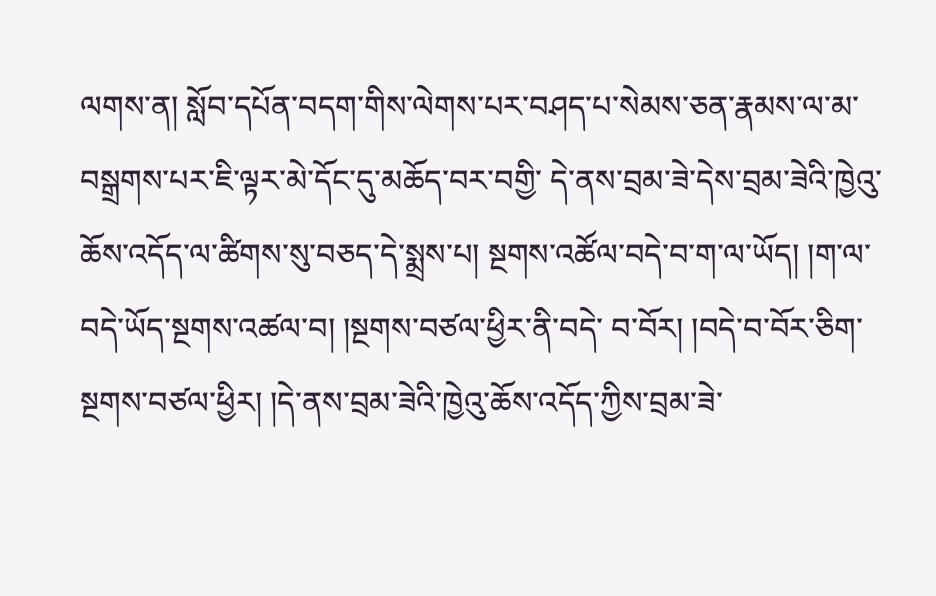ལགས་ན། སློབ་དཔོན་བདག་གིས་ལེགས་པར་བཤད་པ་སེམས་ཅན་རྣམས་ལ་མ་བསྒྲགས་པར་ཇི་ལྟར་མེ་དོང་དུ་མཆོད་བར་བགྱི་ དེ་ནས་བྲམ་ཟེ་དེས་བྲམ་ཟེའི་ཁྱེའུ་ཆོས་འདོད་ལ་ཚིགས་སུ་བཅད་དེ་སྨྲས་པ། སྔགས་འཚོལ་བདེ་བ་ག་ལ་ཡོད། །ག་ལ་བདེ་ཡོད་སྔགས་འཚལ་བ། །སྔགས་བཙལ་ཕྱིར་ནི་བདེ་ བ་བོར། །བདེ་བ་བོར་ཅིག་སྔགས་བཙལ་ཕྱིར། །དེ་ནས་བྲམ་ཟེའི་ཁྱེའུ་ཆོས་འདོད་ཀྱིས་བྲམ་ཟེ་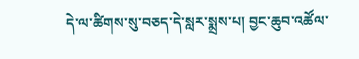དེ་ལ་ཚིགས་སུ་བཅད་དེ་སླར་སྨྲས་པ། བྱང་ཆུབ་འཚོལ་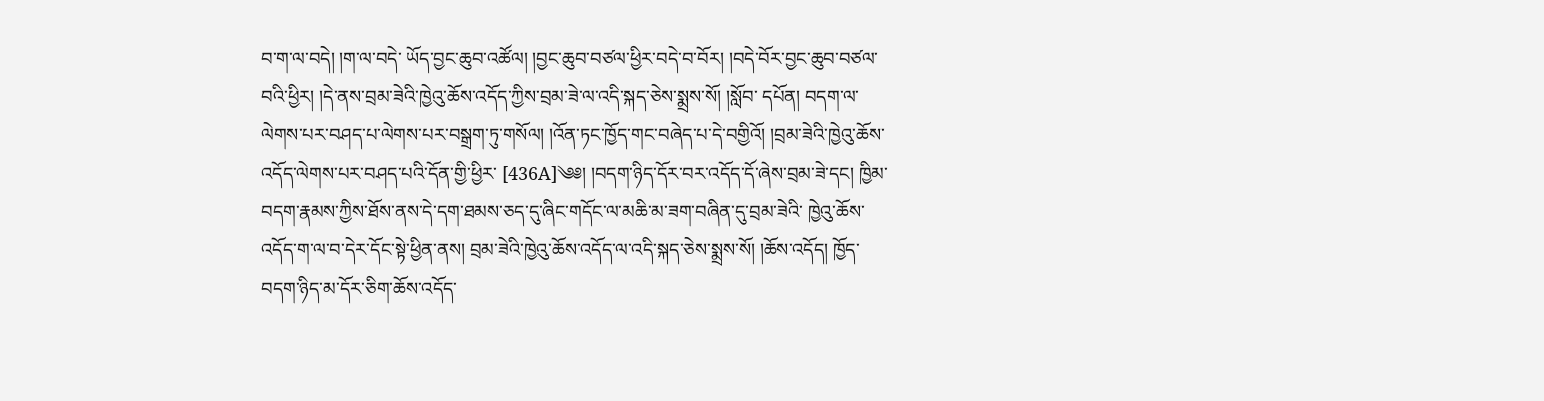བ་ག་ལ་བདེ། །ག་ལ་བདེ་ ཡོད་བྱང་ཆུབ་འཚོལ། །བྱང་ཆུབ་བཙལ་ཕྱིར་བདེ་བ་བོར། །བདེ་བོར་བྱང་ཆུབ་བཙལ་བའི་ཕྱིར། །དེ་ནས་བྲམ་ཟེའི་ཁྱེའུ་ཆོས་འདོད་ཀྱིས་བྲམ་ཟེ་ལ་འདི་སྐད་ཅེས་སྨྲས་སོ། །སློབ་ དཔོན། བདག་ལ་ལེགས་པར་བཤད་པ་ལེགས་པར་བསྒྲག་ཏུ་གསོལ། །འོན་ཏང་ཁྱོད་གང་བཞེད་པ་དེ་བགྱིའོ། །བྲམ་ཟེའི་ཁྱེའུ་ཆོས་འདོད་ལེགས་པར་བཤད་པའི་དོན་གྱི་ཕྱིར་ [436A]༄༅། །བདག་ཉིད་དོར་བར་འདོད་དོ་ཞེས་བྲམ་ཟེ་དང། ཁྱིམ་བདག་རྣམས་ཀྱིས་ཐོས་ནས་དེ་དག་ཐམས་ཅད་དུ་ཞིང་གདོང་ལ་མཆི་མ་ཟག་བཞིན་དུ་བྲམ་ཟེའི་ ཁྱེའུ་ཆོས་འདོད་ག་ལ་བ་དེར་དོང་སྟེ་ཕྱིན་ནས། བྲམ་ཟེའི་ཁྱེའུ་ཆོས་འདོད་ལ་འདི་སྐད་ཅེས་སྨྲས་སོ། །ཆོས་འདོད། ཁྱོད་བདག་ཉིད་མ་དོར་ཅིག་ཆོས་འདོད་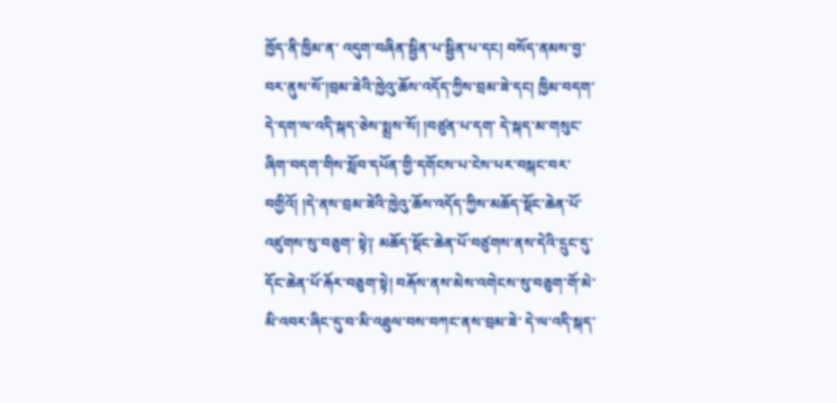ཁྱོད་ནི་ཁྱིམ་ན་ འདུག་བཞིན་སྦྱིན་པ་སྦྱིན་པ་དང། བསོད་ནམས་བྱ་བར་ནུས་སོ་།བྲམ་ཟེའི་ཁྱེའུ་ཆོས་འདོད་ཀྱིས་བྲམ་ཟེ་དང། ཁྱིམ་བདག་དེ་དག་ལ་འདི་སྐད་ཅེས་སྨྲས་སོ། །བཙུན་པ་དག་ དེ་སྐད་མ་གསུང་ཞིག་བདག་གིས་སློབ་དཔོན་གྱི་དགོངས་པ་ངེས་པར་བསྐང་བར་བགྱིའོ། །དེ་ནས་བྲམ་ཟེའི་ཁྱེའུ་ཆོས་འདོད་ཀྱིས་མཆོད་སྡོང་ཆེན་པོ་འཛུགས་སུ་བཅུག་ སྟེ༑ མཆོད་སྡོང་ཆེན་པོ་བཙུགས་ནས་དེའི་དྲུང་དུ་དོང་ཆེན་པོ་རྐོར་བཅུག་སྟེ། བརྐོས་ནས་མེས་འགེངས་སུ་བཅུག་གོ་མེ་མི་འབར་ཞིང་དུ་བ་མི་འཐུལ་བས་བཀང་ནས་བྲམ་ཟེ་ དེ་ལ་འདི་སྐད་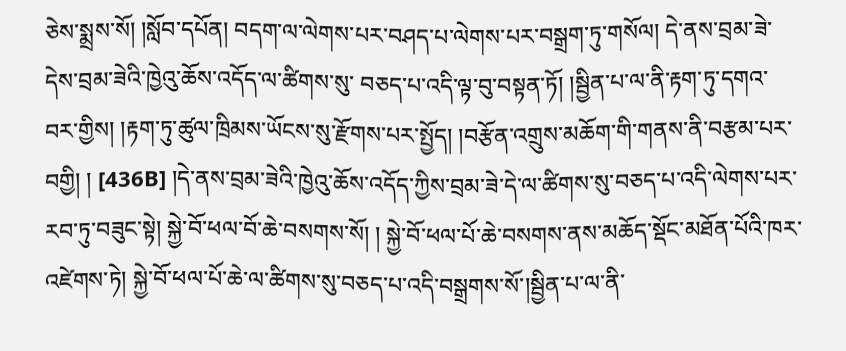ཅེས་སྨྲས་སོ། །སློབ་དཔོན། བདག་ལ་ལེགས་པར་བཤད་པ་ལེགས་པར་བསྒྲག་ཏུ་གསོལ། དེ་ནས་བྲམ་ཟེ་དེས་བྲམ་ཟེའི་ཁྱེའུ་ཆོས་འདོད་ལ་ཚིགས་སུ་ བཅད་པ་འདི་ལྟ་བུ་བསྟན་ཏོ། །སྦྱིན་པ་ལ་ནི་རྟག་ཏུ་དགའ་བར་གྱིས། །རྟག་ཏུ་ཚུལ་ཁྲིམས་ཡོངས་སུ་རྫོགས་པར་སྤྱོད། །བརྩོན་འགྲུས་མཆོག་གི་གནས་ནི་བརྩམ་པར་བགྱི། ། [436B] །དེ་ནས་བྲམ་ཟེའི་ཁྱེའུ་ཆོས་འདོད་ཀྱིས་བྲམ་ཟེ་དེ་ལ་ཚིགས་སུ་བཅད་པ་འདི་ལེགས་པར་རབ་ཏུ་བཟུང་སྟེ། སྐྱེ་བོ་ཕལ་བོ་ཆེ་བསགས་སོ། ། སྐྱེ་བོ་ཕལ་པོ་ཆེ་བསགས་ནས་མཆོད་སྡོང་མཐོན་པོའི་ཁར་འཛེགས་ཏེ། སྐྱེ་བོ་ཕལ་པོ་ཆེ་ལ་ཚིགས་སུ་བཅད་པ་འདི་བསྒྲགས་སོ་།སྦྱིན་པ་ལ་ནི་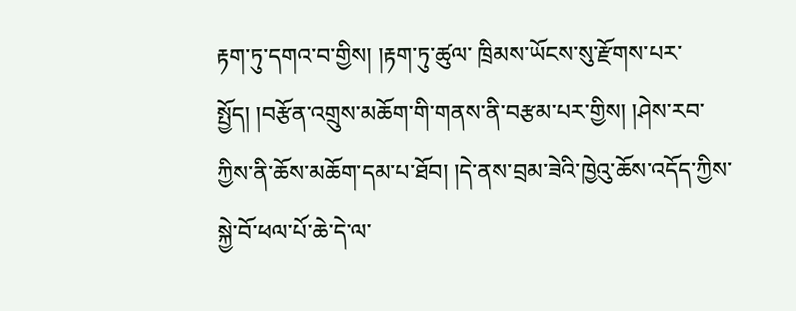རྟག་ཏུ་དགའ་བ་གྱིས། །རྟག་ཏུ་ཚུལ་ ཁྲིམས་ཡོངས་སུ་རྫོགས་པར་སྤྱོད། །བརྩོན་འགྲུས་མཆོག་གི་གནས་ནི་བརྩམ་པར་གྱིས། །ཤེས་རབ་ཀྱིས་ནི་ཆོས་མཆོག་དམ་པ་ཐོབ། །དེ་ནས་བྲམ་ཟེའི་ཁྱེའུ་ཆོས་འདོད་ཀྱིས་ སྐྱེ་བོ་ཕལ་པོ་ཆེ་དེ་ལ་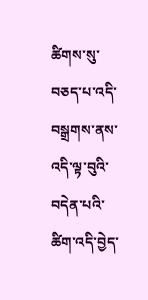ཚིགས་སུ་བཅད་པ་འདི་བསྒྲགས་ནས་འདི་ལྟ་བུའི་བདེན་པའི་ཚིག་འདི་བྱེད་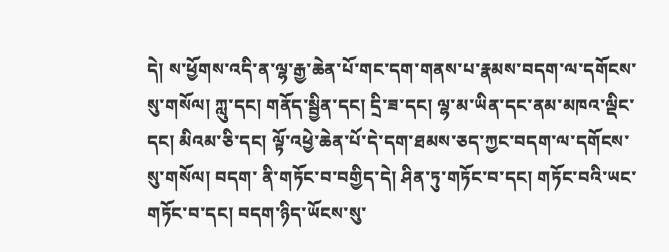དེ། ས་ཕྱོགས་འདི་ན་ལྷ་རྒྱ་ཆེན་པོ་གང་དག་གནས་པ་རྣམས་བདག་ལ་དགོངས་ སུ་གསོལ། ཀླུ་དང། གནོད་སྦྱིན་དང། དྲི་ཟ་དང། ལྷ་མ་ཡིན་དང་ནམ་མཁའ་ལྡིང་དང། མིའམ་ཅི་དང། ལྟོ་འཕྱེ་ཆེན་པོ་དེ་དག་ཐམས་ཅད་ཀྱང་བདག་ལ་དགོངས་སུ་གསོལ། བདག་ ནི་གཏོང་བ་བགྱིད་དེ། ཤིན་ཏུ་གཏོང་བ་དང། གཏོང་བའི་ཡང་གཏོང་བ་དང། བདག་ཉིད་ཡོངས་སུ་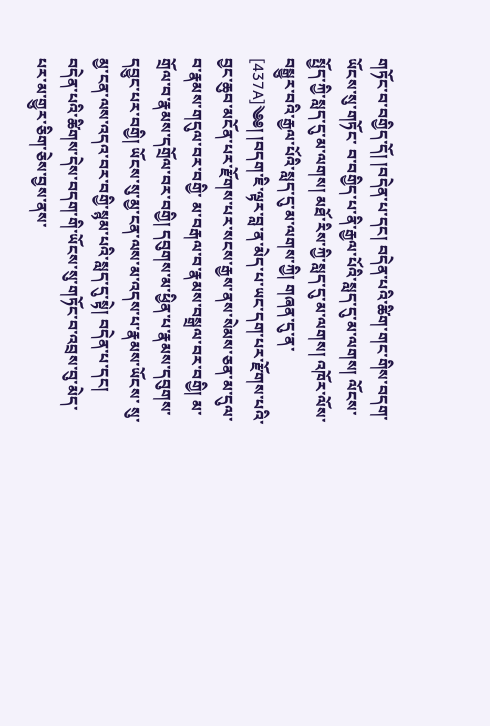གཏོང་བ་བགྱིད་དོ། །བདེན་པ་དང། བདེན་པའི་ཚིག་གང་གིས་བདག་ཡོངས་སུ་གཏོང་ བ་བགྱིད་པ་ནི་རྒྱལ་པོའི་སླད་དུ་མ་ལགས། ལོངས་སྤྱོད་ཀྱི་སླད་དུ་མ་ལགས། མཐོ་རིས་ཀྱི་སླད་དུ་མ་ལགས། འཁོར་ལོས་བསྒྱུར་བའི་རྒྱལ་པོའི་སླད་དུ་མ་ལགས་ཀྱི། གཞན་དུ་ན་ [437A]༄༅། །བདག་ཇི་ལྟར་བླ་ན་མེད་པ་ཡང་དག་པར་རྫོགས་པའི་བྱང་ཆུབ་མངོན་པར་རྫོགས་པར་སངས་རྒྱས་ནས་སེམས་ཅན་མ་དུལ་བ་རྣམས་གདུལ་བར་བགྱི་ མ་བརྒལ་བ་རྣམས་བསྒྲལ་བར་བགྱི། མ་གྲོལ་བ་རྣམས་དགྲོལ་བར་བགྱི། དབུགས་མ་ཕྱིན་པ་རྣམས་དབུགས་དབྱུང་པར་བགྱི། ཡོངས་སུ་མྱ་ངན་ལས་མ་འདས་པ་རྣམས་ཡོངས་ སུ་མྱ་ངན་ལས་འདའ་བར་བགྱི་སྙམ་པའི་སླད་དུ་སྟེ། བདེན་པ་དང། བདེན་པའི་ཚིགས་དེས་བདག་གི་ཡོངས་སུ་གཏོང་བ་འབྲས་བུ་མེད་པར་མ་གྱུར་ཅིག་ཅེས་བྱས་ནས་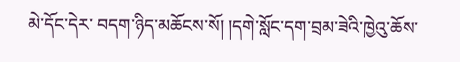མེ་དོང་དེར་ བདག་ཉིད་མཆོངས་སོ། །དགེ་སློང་དག་བྲམ་ཟེའི་ཁྱེའུ་ཆོས་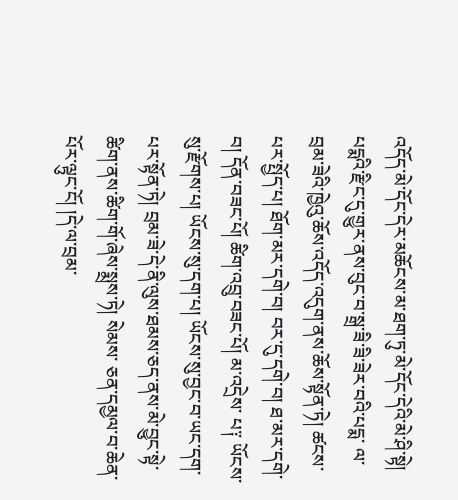འདོད་མེ་དོང་དེར་མཆོངས་མ་ཐག་ཏུ་མེ་དོང་དེའི་མེ་ཤི་སྟེ། པདྨའི་རྫིང་དུ་གྱུར་ནས་བུང་བ་སྒྲ་ཟི་ཟི་ཟེར་བའི་པདྨ་ ལ་བྲམ་ཟེའི་ཁྱེའུ་ཆོས་འདོད་འདུག་ནས་ཆོས་སྟོན་ཏེ། ཚངས་པར་སྤྱོད་པ། ཐོག་མར་དགེ་བ། བར་དུ་དགེ་བ། ཐ་མར་དགེ་བ། དོན་བཟང་པོ། ཚིག་འབྲུ་བཟང་པོ། མ་འདྲེས་ པ༑ ཡོངས་སུ་རྫོགས་པ། ཡོངས་སུ་དག་པ། ཡོངས་སུ་བྱང་བ་ཡང་དག་པར་སྟོན་ཏེ། བྲམ་ཟེ་དེ་ནི་ལུས་ཐམས་ཅད་ནས་མེ་བྱུང་སྟེ་ཚིག་ནས་ཚིག་གོ་ཞེས་སྨྲས་ཏེ། སེམས་ ཅན་དམྱལ་བ་ཆེན་པོར་ལྟུང་ངོ། །དེ་ལ་བྲམ་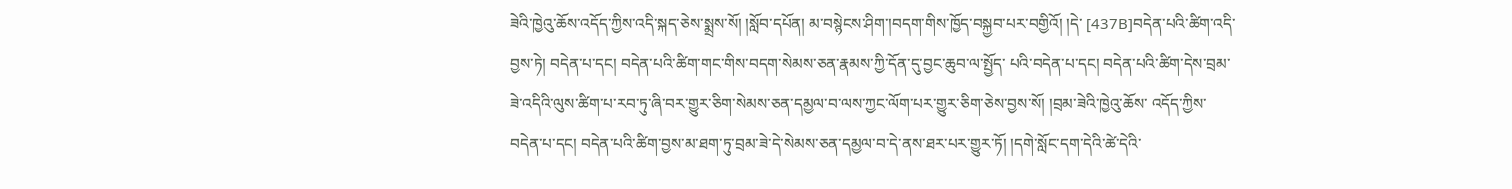ཟེའི་ཁྱེའུ་ཆོས་འདོད་ཀྱིས་འདི་སྐད་ཅེས་སྨྲས་སོ། །སློབ་དཔོན། མ་བསྙེངས་ཤིག་།བདག་གིས་ཁྱོད་བསྐྱབ་པར་བགྱིའོ། །དེ་ [437B]བདེན་པའི་ཚིག་འདི་བྱས་ཏེ། བདེན་པ་དང། བདེན་པའི་ཚིག་གང་གིས་བདག་སེམས་ཅན་རྣམས་ཀྱི་དོན་དུ་བྱང་ཆུབ་ལ་སྤྱོད་ པའི་བདེན་པ་དང། བདེན་པའི་ཚིག་དེས་བྲམ་ཟེ་འདིའི་ལུས་ཚིག་པ་རབ་ཏུ་ཞི་བར་གྱུར་ཅིག་སེམས་ཅན་དམྱལ་བ་ལས་ཀྱང་ལོག་པར་གྱུར་ཅིག་ཅེས་བྱས་སོ། །བྲམ་ཟེའི་ཁྱེའུ་ཆོས་ འདོད་ཀྱིས་བདེན་པ་དང། བདེན་པའི་ཚིག་བྱས་མ་ཐག་ཏུ་བྲམ་ཟེ་དེ་སེམས་ཅན་དམྱལ་བ་དེ་ནས་ཐར་པར་གྱུར་ཏོ། །དགེ་སློང་དག་དེའི་ཚེ་དེའི་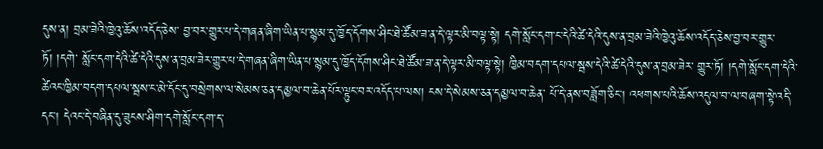དུས་ན། བྲམ་ཟེའི་ཁྱེའུ་ཆོས་འདོད་ཅེས་ བྱ་བར་གྱུར་པ་དེ་གཞན་ཞིག་ཡིན་པ་སྙམ་དུ་ཁྱོད་དོགས་ཤིང་ཐེ་ཚོམ་ཟ་ན་དེ་ལྟར་མི་བལྟ་སྟེ། དགེ་སློང་དག་ང་དེའི་ཚེ་དེའི་དུས་ན་བྲམ་ཟེའི་ཁྱེའུ་ཆོས་འདོད་ཅེས་བྱ་བར་གྱུར་ཏོ། །དགེ་ སློང་དག་དེའི་ཚེ་དེའི་དུས་ན་བྲམ་ཟེར་གྱུར་པ་དེ་གཞན་ཞིག་ཡིན་པ་སྙམ་དུ་ཁྱོད་དོགས་ཤིང་ཐེ་ཚོམ་ཟ་ན་དེ་ལྟར་མི་བལྟ་སྟེ། ཁྱིམ་བདག་དཔལ་སྦས་དེའི་ཚེ་དེའི་དུས་ན་བྲམ་ཟེར་ གྱུར་ཏོ། །དགེ་སློང་དག་དེའི་ཚེའང་ཁྱིམ་བདག་དཔལ་སྦས་ང་མེ་དོང་དུ་བསྲེགས་ལ་སེམས་ཅན་དམྱལ་བ་ཆེན་པོར་ལྟུང་བར་འདོད་པ་ལས། ངས་དེ་སེམས་ཅན་དམྱལ་བ་ཆེན་ པོ་དེ་ནས་བཟློག་ཅིང། འཕགས་པའི་ཆོས་འདུལ་བ་ལ་བཞག་སྟེ་འདི་དང། དེའང་དེ་བཞིན་དུ་ཟུངས་ཤིག་དགེ་སློང་དག་ད་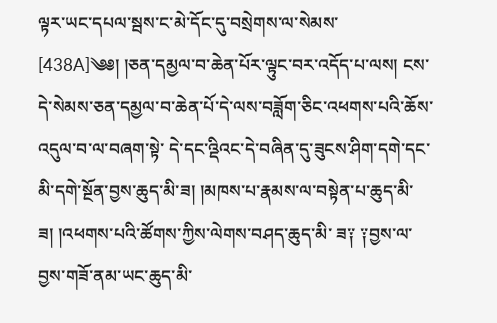ལྟར་ཡང་དཔལ་སྦས་ང་མེ་དོང་དུ་བསྲེགས་ལ་སེམས་ [438A]༄༅། །ཅན་དམྱལ་བ་ཆེན་པོར་ལྟུང་བར་འདོད་པ་ལས། ངས་དེ་སེམས་ཅན་དམྱལ་བ་ཆེན་པོ་དེ་ལས་བཟློག་ཅིང་འཕགས་པའི་ཆོས་འདུལ་བ་ལ་བཞག་སྟེ་ དེ་དང་འྡིའང་དེ་བཞིན་དུ་ཟུངས་ཤིག་དགེ་དང་མི་དགེ་སྔོན་བྱས་ཆུད་མི་ཟ། །མཁས་པ་རྣམས་ལ་བསྟེན་པ་ཆུད་མི་ཟ། །འཕགས་པའི་ཚོགས་ཀྱིས་ལེགས་བཤད་ཆུད་མི་ ཟ༑ ༑བྱས་ལ་བྱས་གཟོ་ནམ་ཡང་ཆུད་མི་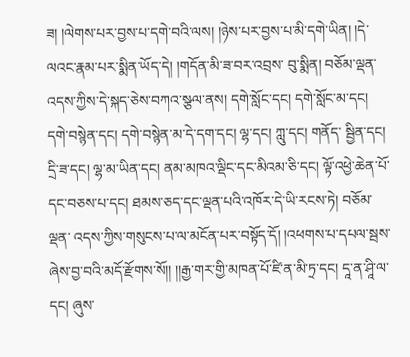ཟ། །ལེགས་པར་བྱས་པ་དགེ་བའི་ལས། །ཉེས་པར་བྱས་པ་མི་དགེ་ཡིན། །དེ་ལའང་རྣམ་པར་སྨིན་ཡོད་དེ། །གདོན་མི་ཟ་བར་འབྲས་ བུ་སྨིན། བཅོམ་ལྡན་འདས་ཀྱིས་དེ་སྐད་ཅེས་བཀའ་སྩལ་ནས། དགེ་སློང་དང། དགེ་སློང་མ་དང། དགེ་བསྙེན་དང། དགེ་བསྙེན་མ་དེ་དག་དང། ལྷ་དང། ཀླུ་དང། གནོད་ སྦྱིན་དང། དྲི་ཟ་དང། ལྷ་མ་ཡིན་དང། ནམ་མཁའ་ལྡིང་དང་མིའམ་ཅི་དང། ལྟོ་འཕྱེ་ཆེན་པོ་དང་བཅས་པ་དང། ཐམས་ཅད་དང་ལྡན་པའི་འཁོར་དེ་ཡི་རངས་ཏེ། བཅོམ་ལྡན་ འདས་ཀྱིས་གསུངས་པ་ལ་མངོན་པར་བསྟོད་དོ། །འཕགས་པ་དཔལ་སྦས་ཞེས་བྱ་བའི་མདོ་རྫོགས་སོ།། །།རྒྱ་གར་གྱི་མཁན་པོ་ཛི་ན་མི་ཏྲ་དང། དཱ་ན་ཤཱི་ལ་ དང། ཞུས་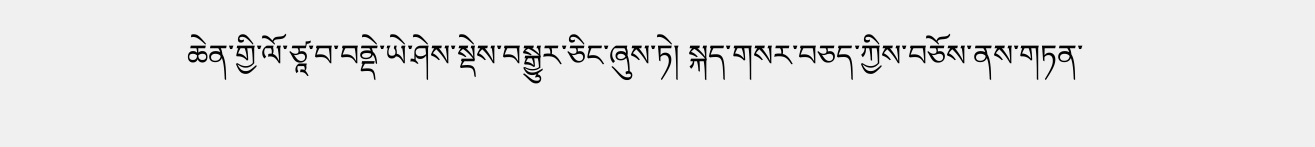ཆེན་གྱི་ལོ་ཙཱ་བ་བནྡེ་ཡེ་ཤེས་སྡེས་བསྒྱུར་ཅིང་ཞུས་ཏེ། སྐད་གསར་བཅད་ཀྱིས་བཅོས་ནས་གཏན་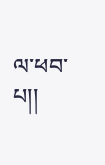ལ་ཕབ་པ།།